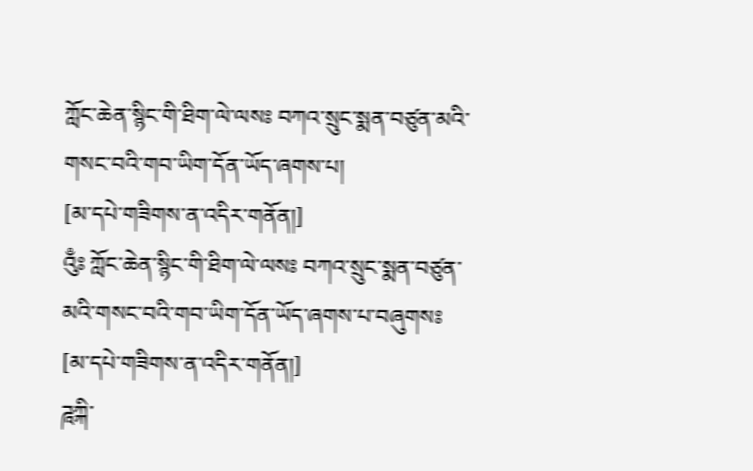ཀློང་ཆེན་སྙིང་གི་ཐིག་ལེ་ལསཿ བཀའ་སྲུང་སྨན་བཙུན་མའི་གསང་བའི་གབ་ཡིག་དོན་ཡོད་ཞགས་པ།
[མ་དཔེ་གཟིགས་ན་འདིར་གནོན།]
འུྃཿ ཀློང་ཆེན་སྙིང་གི་ཐིག་ལེ་ལསཿ བཀའ་སྲུང་སྨན་བཙུན་མའི་གསང་བའི་གབ་ཡིག་དོན་ཡོད་ཞགས་པ་བཞུགསཿ
[མ་དཔེ་གཟིགས་ན་འདིར་གནོན།]
ཌཱཀྐི་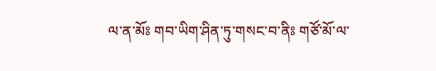ལ་ན་མོཿ གབ་ཡིག་ཤིན་ཏུ་གསང་བ་ནིཿ གཙོ་མོ་ལ་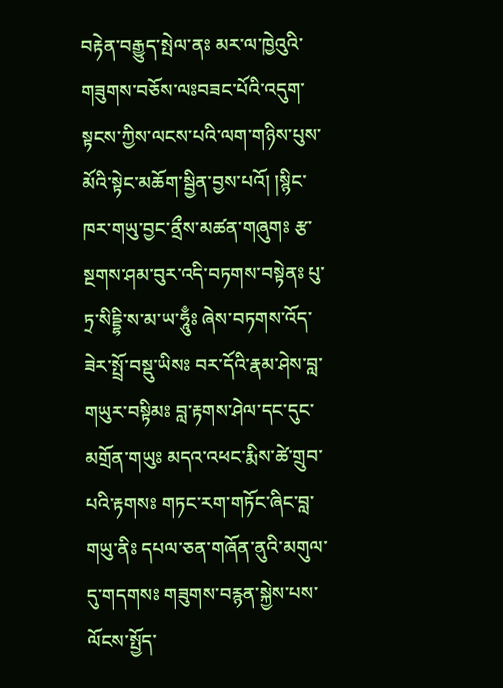བརྟེན་བརྒྱུད་སྤེལ་ནཿ མར་ལ་ཁྱེའུའི་གཟུགས་བཅོས་ལཿབཟང་པོའི་འདུག་སྟངས་ཀྱིས་ལངས་པའི་ལག་གཉིས་པུས་མོའི་སྟེང་མཆོག་སྦྱིན་བྱས་པའོ། །སྙིང་ཁར་གཡུ་བྱང་ནྲྀས་མཚན་གཞུགཿ རྩ་སྔགས་ཤམ་བུར་འདི་བཏགས་བསྟེནཿ པུ་ཏྲ་སིདྡྷི་ས་མ་ཡ་ཧཱུྃཿ ཞེས་བཏགས་འོད་ཟེར་སྤྲོ་བསྡུ་ཡིསཿ བར་དོའི་རྣམ་ཤེས་བླ་གཡུར་བསྟིམཿ བླ་རྟགས་ཤེལ་དང་དུང་མགྲོན་གཡུཿ མདའ་འཕང་རྨིས་ཚེ་གྲུབ་པའི་རྟགསཿ གཏང་རག་གཏོང་ཞིང་བླ་གཡུ་ནིཿ དཔལ་ཅན་གཞོན་ནུའི་མགུལ་དུ་གདགསཿ གཟུགས་བརྙན་སྐྱེས་པས་ལོངས་སྤྱོད་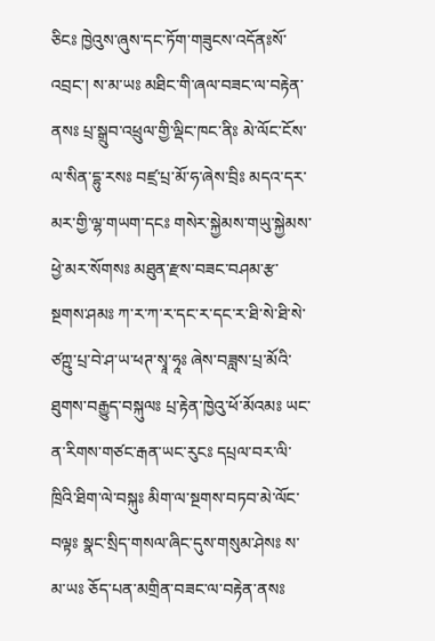ཅིངཿ ཁྱེའུས་ཞུས་དང་ཏོག་གཟུངས་འདོནཿསོ་འབྲང་། ས་མ་ཡཿ མཐིང་གི་ཞལ་བཟང་ལ་བརྟེན་ནསཿ པྲ་སྒྲུབ་འཕྲུལ་གྱི་ལྡིང་ཁང་ནིཿ མེ་ལོང་ངོས་ལ་སིན་དྷུ་རསཿ བཛྲ་པྲ་མོ་ཧ་ཞེས་བྲིཿ མདའ་དར་མར་གྱི་ལྷ་གཡག་དངཿ གསེར་སྐྱེམས་གཡུ་སྐྱེམས་ཕྱེ་མར་སོགསཿ མཐུན་རྫས་བཟང་བཤམ་རྩ་སྔགས་ཤམཿ ཀ་ར་ཀ་ར་དང་ར་དང་ར་ཐི་སེ་ཐི་སེ་ཙཀྵུ་པྲ་བེ་ཤ་ཡ་ཕཊ་སྭཱ་ཧཱཿ ཞེས་བཟླས་པྲ་མོའི་ཐུགས་བརྒྱུད་བསྐུལཿ པྲ་རྟེན་ཁྱེའུ་ཕོ་མོའམཿ ཡང་ན་རིགས་གཙང་རྒན་ཡང་རུངཿ དཔྲལ་བར་ལི་ཁྲིའི་ཐིག་ལེ་བསྐུཿ མིག་ལ་སྔགས་བཏབ་མེ་ལོང་བལྟཿ སྣང་སྲིད་གསལ་ཞིང་དུས་གསུམ་ཤེསཿ ས་མ་ཡཿ ཅོད་པན་མགྲིན་བཟང་ལ་བརྟེན་ནསཿ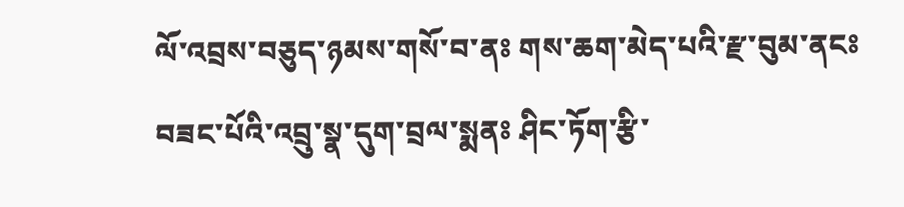ལོ་འབྲས་བཅུད་ཉམས་གསོ་བ་ནཿ གས་ཆག་མེད་པའི་རྫ་བུམ་ནངཿ བཟང་པོའི་འབྲུ་སྣ་དུག་བྲལ་སྨནཿ ཤིང་ཏོག་རྩི་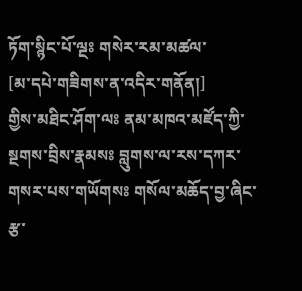ཏོག་སྙིང་པོ་ལྔཿ གསེར་རམ་མཚལ་
[མ་དཔེ་གཟིགས་ན་འདིར་གནོན།]
གྱིས་མཐིང་ཤོག་ལཿ ནམ་མཁའ་མཛོད་ཀྱི་སྔགས་བྲིས་རྣམསཿ བླུགས་ལ་རས་དཀར་གསར་པས་གཡོགསཿ གསོལ་མཆོད་བྱ་ཞིང་རྩ་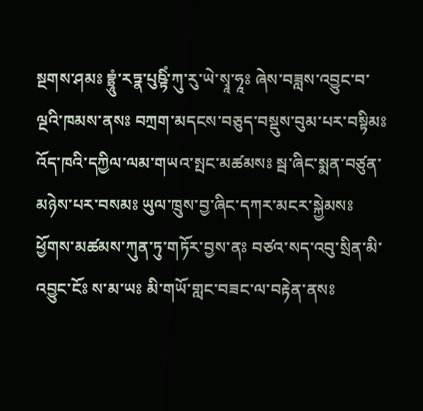སྔགས་ཤམཿ བྷྲཱུཾ་རཏྣ་པུཥྟིཾ་ཀུ་རུ་ཡེ་སྭཱ་ཧཱཿ ཞེས་བཟླས་འབྱུང་བ་ལྔའི་ཁམས་ནསཿ བཀྲག་མདངས་བཅུད་བསྡུས་བུམ་པར་བསྟིམཿ འོད་ཁའི་དཀྱིལ་ལམ་གཡའ་སྤང་མཚམསཿ སྦ་ཞིང་སྨན་བཙུན་མཉེས་པར་བསམཿ ཡུལ་ཁྲུས་བྱ་ཞིང་དཀར་མངར་སྐྱེམསཿ ཕྱོགས་མཚམས་ཀུན་ཏུ་གཏོར་བྱས་ནཿ བཙའ་སད་འབུ་སྲིན་མི་འབྱུང་ངོཿ ས་མ་ཡཿ མི་གཡོ་གླང་བཟང་ལ་བརྟེན་ནསཿ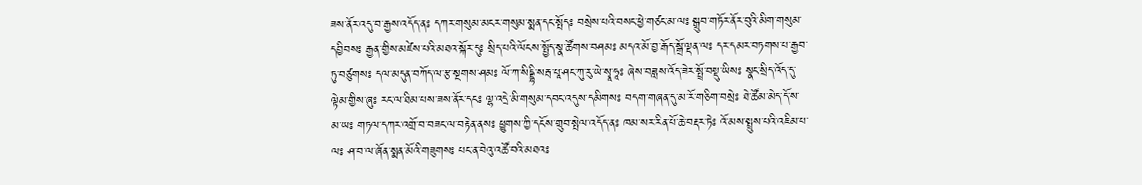ཟས་ནོར་འདུ་བ་རྒྱས་འདོད་ནཿ དཀར་གསུམ་མངར་གསུམ་སྨན་དང་སྤོདཿ བསྲེས་པའི་བསང་ཕྱེ་གཙང་མ་ལཿ སྒྲུབ་གཏོར་ནོར་བུའི་མིག་གསུམ་དབྱིབསཿ རྒྱན་གྱིས་མཛེས་པའི་མཐའ་སྐོར་དུཿ སྲིད་པའི་ལོངས་སྤྱོད་སྣ་ཚོགས་བཤམཿ མདའ་མོ་བྱ་རྒོད་སྒྲོ་ལྡན་ལཿ དར་དམར་བཏགས་པ་རྒྱབ་ཏུ་བཙུགསཿ དལ་མདུན་བཀོད་ལ་རྩ་སྔགས་ཤམཿ ལོ་ཀ་སིདྡྷི་སརྦ་པཱ་ཤང་ཀུ་རུ་ཡེ་སྭཱ་ཧཱཿ ཞེས་བཟླས་འོད་ཟེར་སྤྲོ་བསྡུ་ཡིསཿ སྣང་སྲིད་འོད་དུ་ལྟེམ་གྱིས་ཞུཿ རང་ལ་ཐིམ་པས་ཟས་ནོར་དངཿ ལྷ་འདྲེ་མི་གསུམ་དབང་འདུས་དམིགསཿ བདག་གཞན་དུ་མ་རོ་གཅིག་བསྲེཿ ཐེ་ཚོམ་མེད་དོ་ས་མ་ཡཿ གཏལ་དཀར་འགྲོ་བ་བཟང་ལ་བརྟེན་ནསཿ ཕྱུགས་ཀྱི་དངོས་གྲུབ་སྤེལ་འདོད་ནཿ ཁམ་སར་རིན་པོ་ཆེ་བརྡར་ཏེཿ འོ་མས་སྤྲུས་པའི་འཇིམ་པ་ལཿ ཤ་བ་ལ་ཞོན་སྨན་མོའི་གཟུགསཿ པང་ན་བེའུ་འཚོ་བའི་མཐའཿ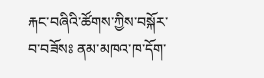རྐང་བཞིའི་ཚོགས་ཀྱིས་བསྐོར་བ་བཟོསཿ ནམ་མཁའ་ཁ་དོག་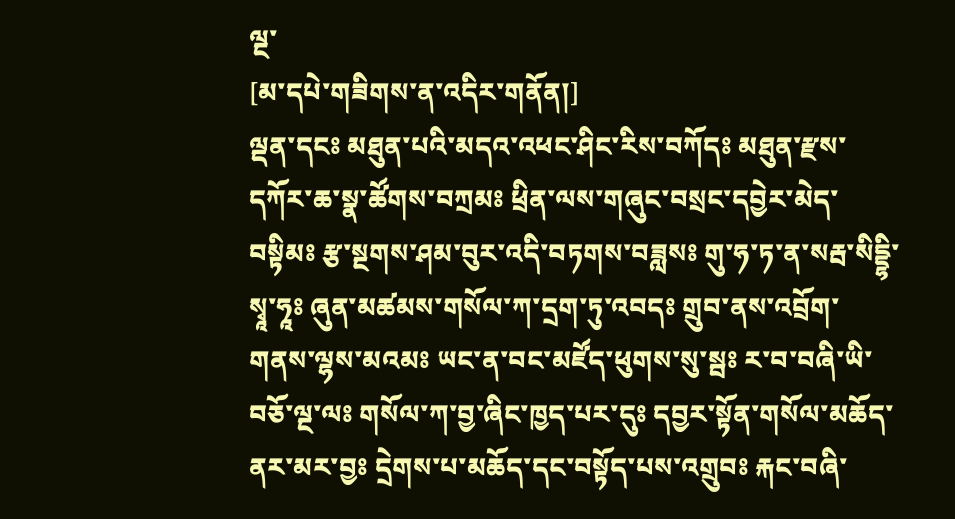ལྔ་
[མ་དཔེ་གཟིགས་ན་འདིར་གནོན།]
ལྡན་དངཿ མཐུན་པའི་མདའ་འཕང་ཤིང་རིས་བཀོདཿ མཐུན་རྫས་དཀོར་ཆ་སྣ་ཚོགས་བཀྲམཿ ཕྲིན་ལས་གཞུང་བསྲང་དབྱེར་མེད་བསྟིམཿ རྩ་སྔགས་ཤམ་བུར་འདི་བཏགས་བཟླསཿ གུ་ཧ་ཏ་ན་སརྦ་སིདྡྷི་སྭཱ་ཧཱཿ ཞུན་མཚམས་གསོལ་ཀ་དྲག་ཏུ་འབདཿ གྲུབ་ནས་འབྲོག་གནས་ལྷས་མའམཿ ཡང་ན་བང་མཛོད་ཕུགས་སུ་སྦཿ ར་བ་བཞི་ཡི་བཅོ་ལྔ་ལཿ གསོལ་ཀ་བྱ་ཞིང་ཁྱད་པར་དུཿ དབྱར་སྟོན་གསོལ་མཆོད་ནར་མར་བྱཿ དྲེགས་པ་མཆོད་དང་བསྟོད་པས་འགྲུབཿ རྐང་བཞི་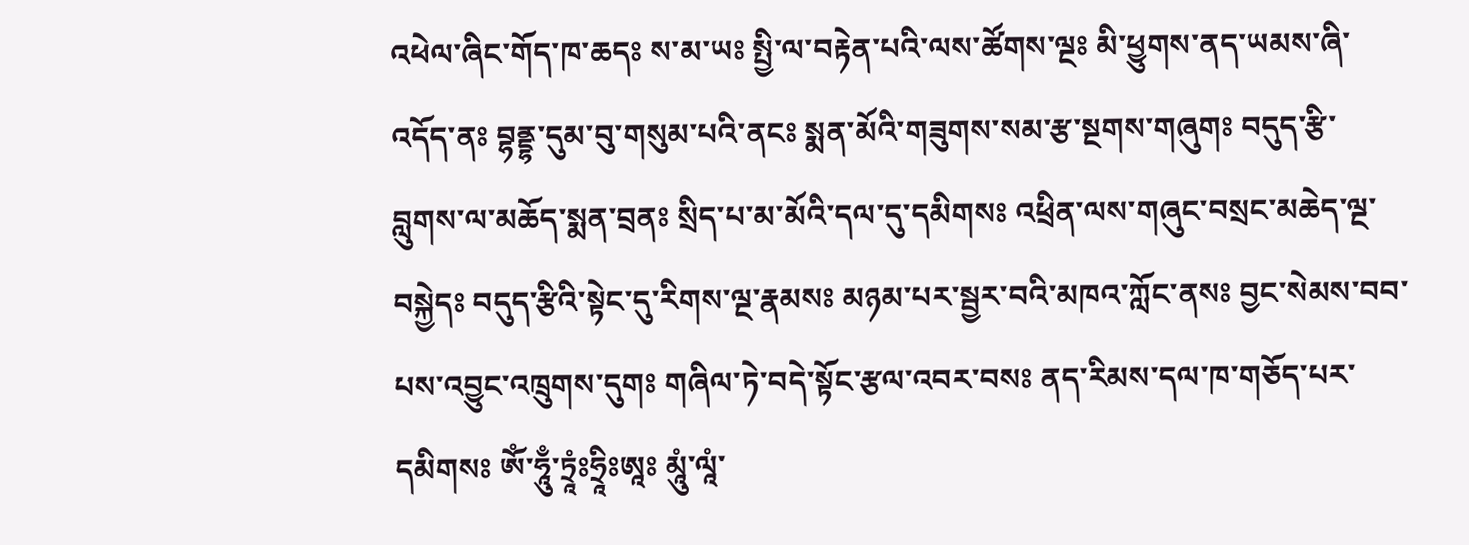འཕེལ་ཞིང་གོད་ཁ་ཆདཿ ས་མ་ཡཿ སྤྱི་ལ་བརྟེན་པའི་ལས་ཚོགས་ལྔཿ མི་ཕྱུགས་ནད་ཡམས་ཞི་འདོད་ནཿ བྷནྡྷ་དུམ་བུ་གསུམ་པའི་ནངཿ སྨན་མོའི་གཟུགས་སམ་རྩ་སྔགས་གཞུགཿ བདུད་རྩི་བླུགས་ལ་མཆོད་སྨན་བྲནཿ སྲིད་པ་མ་མོའི་དལ་དུ་དམིགསཿ འཕྲིན་ལས་གཞུང་བསྲང་མཆེད་ལྔ་བསྐྱེདཿ བདུད་རྩིའི་སྟེང་དུ་རིགས་ལྔ་རྣམསཿ མཉམ་པར་སྦྱར་བའི་མཁའ་ཀློང་ནསཿ བྱང་སེམས་བབ་པས་འབྱུང་འཁྲུགས་དུགཿ གཞིལ་ཏེ་བདེ་སྟོང་རྩལ་འབར་བསཿ ནད་རིམས་དལ་ཁ་གཅོད་པར་དམིགསཿ ཨོཾ་ཧཱུྃ་ཏྲཱཾཿཧྲཱིཿཨཱཿ མཱུཾ་ལཱཾ་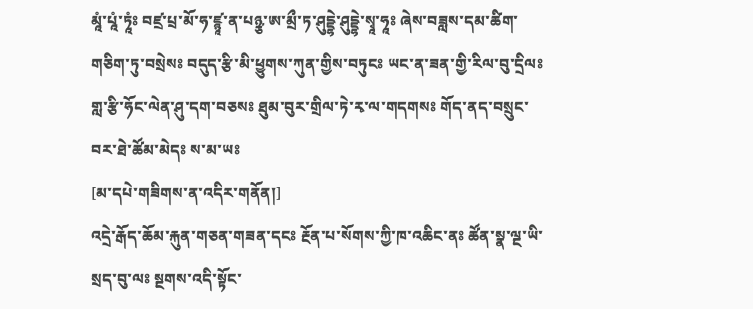མཱཾ་པཱཾ་ཏཱཾཿ བཛྲ་པྲ་མོ་ཧ་ཛྙཱ་ན་པཉྩ་ཨ་མྲྀ་ཏ་ཤུདྡྷེ་ཤུདྡྷེ་སྭཱ་ཧཱཿ ཞེས་བཟླས་དམ་ཚིག་གཅིག་ཏུ་བསྲེསཿ བདུད་རྩི་མི་ཕྱུགས་ཀུན་གྱིས་བཏུངཿ ཡང་ན་ཟན་གྱི་རིལ་བུ་དྲིལཿ གླ་རྩི་ཧོང་ལེན་ཤུ་དག་བཅསཿ ཐུམ་བུར་གྲིལ་ཏེ་རྭ་ལ་གདགསཿ གོད་ནད་བསྲུང་བར་ཐེ་ཚོམ་མེདཿ ས་མ་ཡཿ
[མ་དཔེ་གཟིགས་ན་འདིར་གནོན།]
འདྲེ་རྒོད་ཆོམ་རྐུན་གཅན་གཟན་དངཿ རྔོན་པ་སོགས་ཀྱི་ཁ་འཆིང་ནཿ ཚོན་སྣ་ལྔ་ཡི་སྲད་བུ་ལཿ སྔགས་འདི་སྟོང་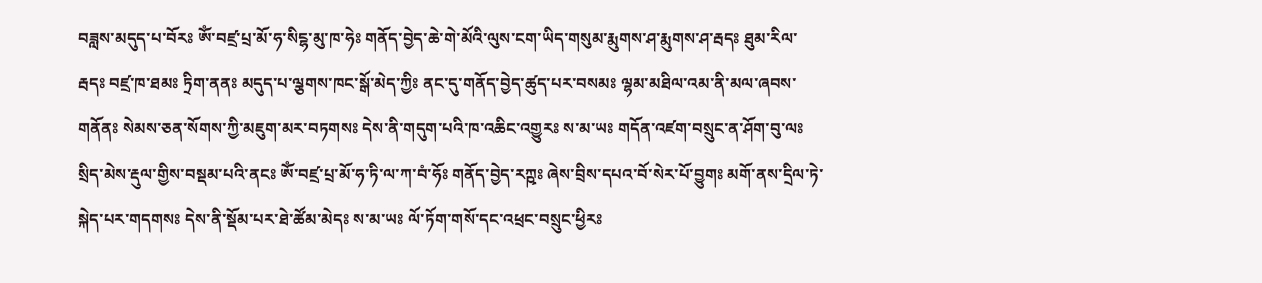བཟླས་མདུད་པ་བོརཿ ཨོཾ་བཛྲ་པྲ་མོ་ཧ་སིངྷ་མུ་ཁ་ཧེཿ གནོད་བྱེད་ཆེ་གེ་མོའི་ལུས་ངག་ཡིད་གསུམ་རྨུགས་ཤ་རྨུགས་ཤ་རྦདཿ ཐུམ་རིལ་རྦདཿ བཛྲ་ཁ་ཐམཿ ཏྲིག་ནནཿ མདུད་པ་ལྕགས་ཁང་སྒོ་མེད་ཀྱིཿ ནང་དུ་གནོད་བྱེད་ཚུད་པར་བསམཿ ལྷམ་མཐིལ་འམ་ནི་མལ་ཞབས་གནོནཿ སེམས་ཅན་སོགས་ཀྱི་མཇུག་མར་བཏགསཿ དེས་ནི་གདུག་པའི་ཁ་འཆིང་འགྱུརཿ ས་མ་ཡཿ གདོན་འཛག་བསྲུང་ན་ཤོག་བུ་ལཿ སྲིད་མེས་རྡུལ་གྱིས་བསྡམ་པའི་ནངཿ ཨོཾ་བཛྲ་པྲ་མོ་ཧ་ཏི་ལ་ཀ་བཾ་ཧོཿ གནོད་བྱེད་རཀྵཿ ཞེས་བྲིས་དཔའ་བོ་སེར་པོ་བྱུགཿ མགོ་ནས་དྲིལ་ཏེ་སྐེད་པར་གདགསཿ དེས་ནི་སྡོམ་པར་ཐེ་ཚོམ་མེདཿ ས་མ་ཡཿ ལོ་ཏོག་གསོ་དང་འཕྲང་བསྲུང་ཕྱིརཿ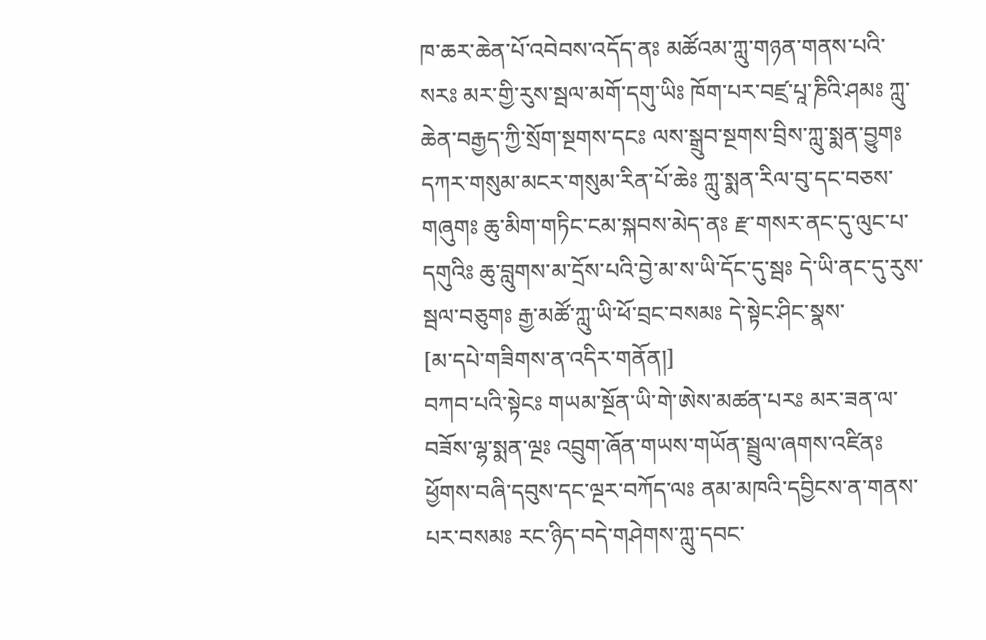ཁ་ཆར་ཆེན་པོ་འབེབས་འདོད་ནཿ མཚོའམ་ཀླུ་གཉན་གནས་པའི་སརཿ མར་གྱི་རུས་སྦལ་མགོ་དགུ་ཡིཿ ཁོག་པར་བཛྲ་པཱ་ཎིའི་ཤམཿ ཀླུ་ཆེན་བརྒྱད་ཀྱི་སྲོག་སྔགས་དངཿ ལས་སྒྲུབ་སྔགས་བྲིས་ཀླུ་སྨན་བྱུགཿ དཀར་གསུམ་མངར་གསུམ་རིན་པོ་ཆེཿ ཀླུ་སྨན་རིལ་བུ་དང་བཅས་གཞུགཿ ཆུ་མིག་གཏིང་ངམ་སྐབས་མེད་ནཿ རྫ་གསར་ནང་དུ་ལུང་པ་དགུའིཿ ཆུ་བླུགས་མ་དྲོས་པའི་བྱེ་མ་ས་ཡི་དོང་དུ་སྦཿ དེ་ཡི་ནང་དུ་རུས་སྦལ་བཅུགཿ རྒྱ་མཚོ་ཀླུ་ཡི་ཕོ་བྲང་བསམཿ དེ་སྟེང་ཤིང་སྣས་
[མ་དཔེ་གཟིགས་ན་འདིར་གནོན།]
བཀབ་པའི་སྟེངཿ གཡམ་སྔོན་ཡི་གེ་ཨེས་མཚན་པརཿ མར་ཟན་ལ་བཟོས་ལྷ་སྨན་ལྔཿ འབྲུག་ཞོན་གཡས་གཡོན་སྦྲུལ་ཞགས་འཛིནཿ ཕྱོགས་བཞི་དབུས་དང་ལྔར་བཀོད་ལཿ ནམ་མཁའི་དབྱིངས་ན་གནས་པར་བསམཿ རང་ཉིད་བདེ་གཤེགས་ཀླུ་དབང་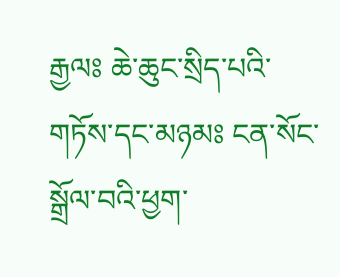རྒྱལཿ ཆེ་ཆུང་སྲིད་པའི་གཏོས་དང་མཉམཿ ངན་སོང་སྒྲོལ་བའི་ཕྱག་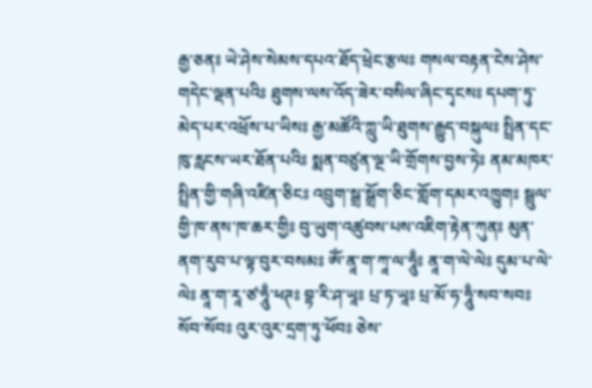རྒྱ་ཅནཿ ཡེ་ཤེས་སེམས་དཔའ་ཐོད་ཕྲེང་རྩལཿ གསལ་བརྟན་ངེས་ཤེས་གདེང་ལྡན་པའིཿ ཐུགས་ལས་འོད་ཟེར་བསིལ་ཞིང་དྭངསཿ དཔག་ཏུ་མེད་པར་འཕྲོས་པ་ཡིསཿ རྒྱ་མཚོའི་ཀླུ་ཡི་ཐུགས་རྒྱུད་བསྐུལཿ སྤྲིན་དང་ཁུ་རླངས་ཡར་ཐོན་པའིཿ སྨན་བཙུན་ལྔ་ཡི་གྲོགས་བྱས་ཏེཿ ནམ་མཁར་སྤྲིན་གྱི་གཞི་འཛིན་ཅིངཿ འབྲུག་སྒྲ་སྒྲོག་ཅིང་གློག་དམར་འཁྱུགཿ སྦྲུལ་གྱི་ཁ་ནས་ཁ་ཆར་གྱིཿ བུ་ཡུག་འཚུབས་པས་འཇིག་རྟེན་ཀུནཿ མུན་ནག་རུབ་པ་ལྟ་བུར་བསམཿ ཨོཾ་ནཱ་ག་ཀཱ་ལ་ཧཱུྃཿ ནཱ་ག་ལེ་ལེཿ དུམ་པ་ལེ་ལེཿ ནཱ་ག་རཱ་ཙ་ཧཱུྃ་ཕཊཿ བྷ་རི་ཤ་ཡཱཿ པྲ་ཏ་ཡཱཿ པྲ་མོ་ཧ་ཧཱུྃ་སབ་སབཿ སོབ་སོབཿ འུར་འུར་དྲག་ཏུ་ཕོབཿ ཅེས་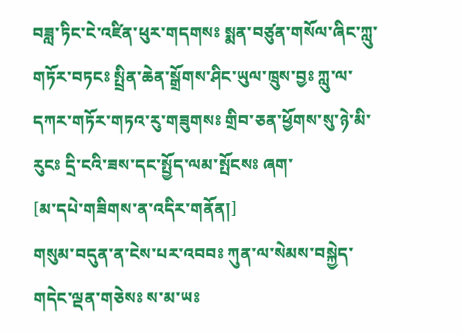བཟླ་ཏིང་ངེ་འཛིན་ཕུར་གདགསཿ སྨན་བཙུན་གསོལ་ཞིང་ཀླུ་གཏོར་བཏངཿ སྤྲིན་ཆེན་སྒྲོགས་ཤིང་ཡུལ་ཁྲུས་བྱཿ ཀླུ་ལ་དཀར་གཏོར་གཏའ་རུ་གཟུགསཿ གྲིབ་ཅན་ཕྱོགས་སུ་ཉེ་མི་རུངཿ དྲི་ངའི་ཟས་དང་སྤྱོད་ལམ་སྤོངསཿ ཞག་
[མ་དཔེ་གཟིགས་ན་འདིར་གནོན།]
གསུམ་བདུན་ན་ངེས་པར་འབབཿ ཀུན་ལ་སེམས་བསྐྱེད་གདེང་ལྡན་གཅེསཿ ས་མ་ཡཿ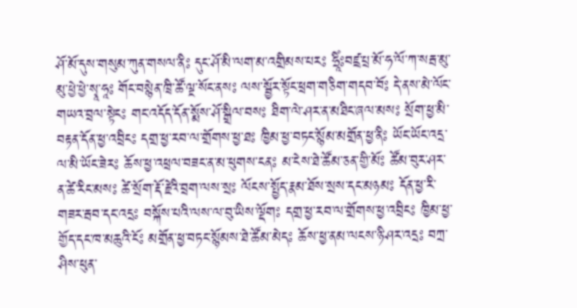ཤོ་མོ་དུས་གསུམ་ཀུན་གསལ་ནིཿ དུང་ཤོ་མི་ལག་མ་འགྲིམས་པརཿ ཧྲཱིཾཿབཛྲ་པྲ་མོ་ཧ་ལོ་ཀ་སརྦ་མུ་མུ་ཕྱེ་ཕྱེ་སྭཱ་ཧཱཿ གོང་བསྙེན་ཁྲི་ཚོ་ལྔ་སོང་ནསཿ ལས་སྦྱོར་སྟོང་ཕྲག་གཅིག་གདབ་བོཿ དེ་ནས་མེ་ལོང་གཡའ་བྲལ་སྟེངཿ གང་འདོད་དོན་སྨོས་ཤོ་སྒྲིལ་བསཿ ཐིག་ལེ་ཤར་ན་མཐིང་ཞལ་མསཿ སྲོག་ཕྱ་མི་བརྟན་དོན་ཕྱ་འབྲིངཿ དགྲ་ཕྱ་རབ་ལ་གྲོགས་ཕྱ་ཐཿ ཁྱིམ་ཕྱ་བཏང་སྙོམ་མགྲོན་ཕྱ་ནིཿ ཡོང་ཡོང་འདྲ་ལ་མི་ཡོང་ཟེརཿ ཆོས་ཕྱ་འཕྲལ་བཟང་ན་མ་ཕུགས་ངནཿ མ་ངེས་ཐེ་ཚོམ་ཅན་གྱི་མོཿ ཚོམ་བུར་ཤར་ན་ཚེ་རིང་མསཿ ཚེ་སྲོག་རྡོ་རྗེའི་བྲག་ལས་སྲཿ ལོངས་སྤྱོད་རྣམ་ཐོས་སྲས་དང་མཉམཿ དོན་ཕྱ་རི་གཟར་རྦབ་དང་འདྲཿ བསྐོས་པའི་ལས་ལ་བུ་ཡིས་ལྡོགཿ དགྲ་ཕྱ་རབ་ལ་གྲོགས་ཕྱ་འབྲིངཿ ཁྱིམ་ཕྱ་གྱོད་དང་ཁ་མཆུའི་ངོཿ མགྲོན་ཕྱ་བཏང་སྙོམས་ཐེ་ཚོམ་མེདཿ ཆོས་ཕྱ་ནམ་ལངས་ཉི་ཤར་འདྲཿ བཀྲ་ཤིས་ཕུན་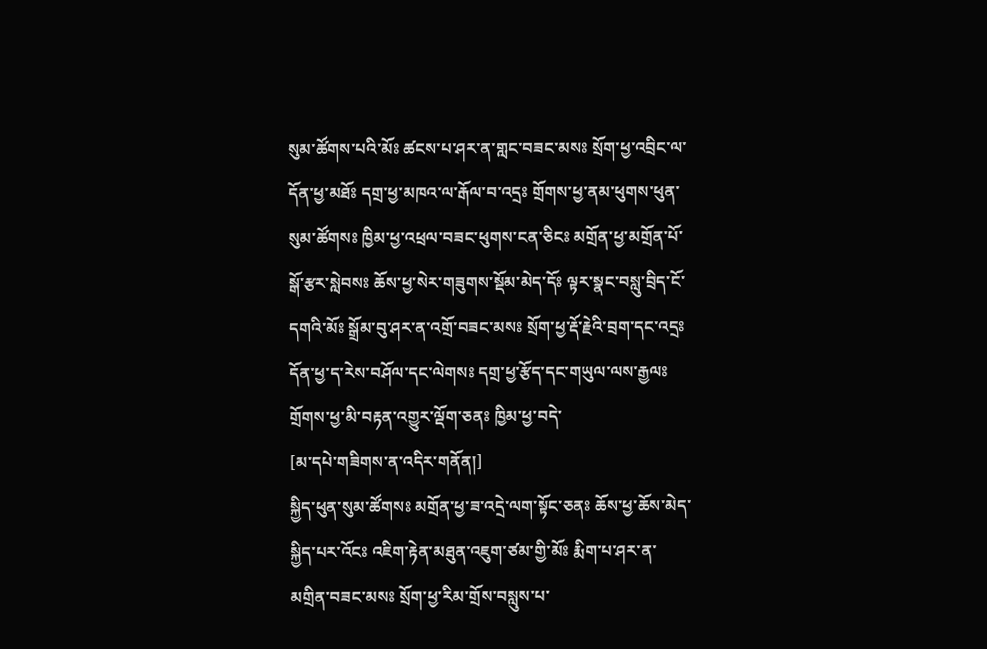སུམ་ཚོགས་པའི་མོཿ ཚངས་པ་ཤར་ན་གླང་བཟང་མསཿ སྲོག་ཕྱ་འབྲིང་ལ་དོན་ཕྱ་མཐོཿ དགྲ་ཕྱ་མཁའ་ལ་རྒོལ་བ་འདྲཿ གྲོགས་ཕྱ་ནམ་ཕུགས་ཕུན་སུམ་ཚོགསཿ ཁྱིམ་ཕྱ་འཕྲལ་བཟང་ཕུགས་ངན་ཅིངཿ མགྲོན་ཕྱ་མགྲོན་པོ་སྒོ་རྩར་སླེབསཿ ཆོས་ཕྱ་སེར་གཟུགས་སྡོམ་མེད་དོཿ ལྟར་སྣང་བསླུ་བྲིད་ངོ་དགའི་མོཿ སྒྲོམ་བུ་ཤར་ན་འགྲོ་བཟང་མསཿ སྲོག་ཕྱ་རྡོ་རྗེའི་བྲག་དང་འདྲཿ དོན་ཕྱ་ད་རེས་བཤོལ་དང་ལེགསཿ དགྲ་ཕྱ་རྩོད་དང་གཡུལ་ལས་རྒྱལཿ གྲོགས་ཕྱ་མི་བརྟན་འགྱུར་ལྡོག་ཅནཿ ཁྱིམ་ཕྱ་བདེ་
[མ་དཔེ་གཟིགས་ན་འདིར་གནོན།]
སྐྱིད་ཕུན་སུམ་ཚོགསཿ མགྲོན་ཕྱ་ཟ་འདྲེ་ལག་སྟོང་ཅནཿ ཆོས་ཕྱ་ཆོས་མེད་སྐྱིད་པར་འོངཿ འཇིག་རྟེན་མཐུན་འཇུག་ཙམ་གྱི་མོཿ རྨིག་པ་ཤར་ན་མགྲིན་བཟང་མསཿ སྲོག་ཕྱ་རིམ་གྲོས་བསླུས་པ་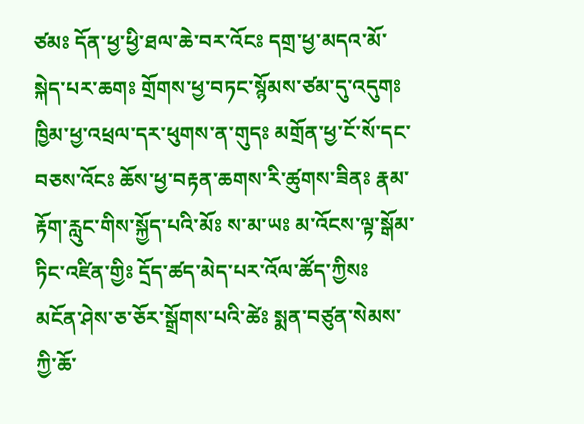ཙམཿ དོན་ཕྱ་ཕྱི་ཐལ་ཆེ་བར་འོངཿ དགྲ་ཕྱ་མདའ་མོ་སྐེད་པར་ཆགཿ གྲོགས་ཕྱ་བཏང་སྙོམས་ཙམ་དུ་འདུགཿ ཁྱིམ་ཕྱ་འཕྲལ་དར་ཕུགས་ན་གུདཿ མགྲོན་ཕྱ་ངོ་སོ་དང་བཅས་འོངཿ ཆོས་ཕྱ་བརྟན་ཆགས་རི་ཚུགས་ཟིནཿ རྣམ་རྟོག་རླུང་གིས་སྐྱོད་པའི་མོཿ ས་མ་ཡཿ མ་འོངས་ལྟ་སྒོམ་ཏིང་འཛིན་གྱིཿ དྲོད་ཚད་མེད་པར་འོལ་ཚོད་ཀྱིསཿ མངོན་ཤེས་ཅ་ཅོར་སྒྲོགས་པའི་ཚེཿ སྨན་བཙུན་སེམས་ཀྱི་ཆོ་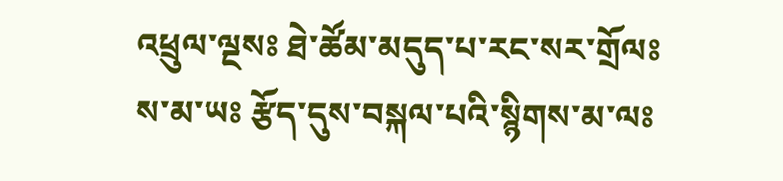འཕྲུལ་ལྔསཿ ཐེ་ཚོམ་མདུད་པ་རང་སར་གྲོལཿ ས་མ་ཡཿ རྩོད་དུས་བསྐལ་པའི་སྙིགས་མ་ལཿ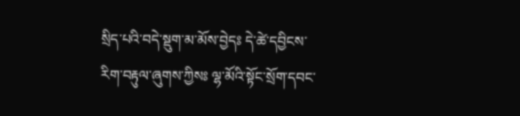སྲིད་པའི་བདེ་སྡུག་མ་མོས་བྱེདཿ དེ་ཚེ་དབྱིངས་རིག་བརྟུལ་ཞུགས་ཀྱིསཿ ལྷ་མོའི་སྟོང་སྲོག་དབང་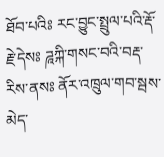ཐོབ་པའིཿ རང་བྱུང་སྤྲུལ་པའི་རྡོ་རྗེ་དེསཿ ཌཱཀྐི་གསང་བའི་བརྡ་རིས་ནསཿ ནོར་འཁྲུལ་གབ་སྦས་མེད་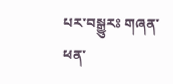པར་བསྒྱུརཿ གཞན་ཕན་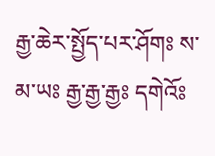རྒྱ་ཆེར་སྤྱོད་པར་ཤོགཿ ས་མ་ཡཿ རྒྱ་རྒྱ་རྒྱཿ དགེའོཿ